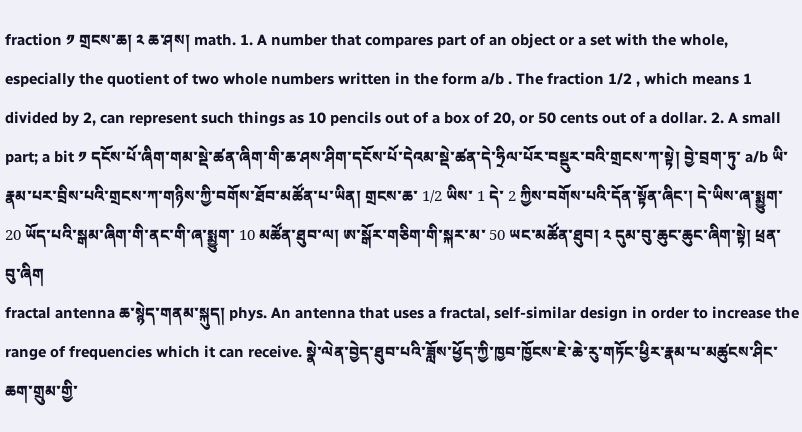fraction ༡ གྲངས་ཆ། ༢ ཆ་ཤས། math. 1. A number that compares part of an object or a set with the whole, especially the quotient of two whole numbers written in the form a/b . The fraction 1/2 , which means 1 divided by 2, can represent such things as 10 pencils out of a box of 20, or 50 cents out of a dollar. 2. A small part; a bit ༡ དངོས་པོ་ཞིག་གམ་སྡེ་ཚན་ཞིག་གི་ཆ་ཤས་ཤིག་དངོས་པོ་དེའམ་སྡེ་ཚན་དེ་ཧྲིལ་པོར་བསྡུར་བའི་གྲངས་ཀ་སྟེ། བྱེ་བྲག་ཏུ་ a/b ཡི་རྣམ་པར་བྲིས་པའི་གྲངས་ཀ་གཉིས་ཀྱི་བགོས་ཐོབ་མཚོན་པ་ཡིན། གྲངས་ཆ་ 1/2 ཡིས་ 1 དེ་ 2 ཀྱིས་བགོས་པའི་དོན་སྟོན་ཞིང་། དེ་ཡིས་ཞ་སྨྱུག་ 20 ཡོད་པའི་སྒམ་ཞིག་གི་ནང་གི་ཞ་སྨྱུག་ 10 མཚོན་ཐུབ་ལ། ཨ་སྒོར་གཅིག་གི་སྐར་མ་ 50 ཡང་མཚོན་ཐུབ། ༢ དུམ་བུ་ཆུང་ཆུང་ཞིག་སྟེ། ཕྲན་བུ་ཞིག
fractal antenna ཆ་སྙེད་གནམ་སྐུད། phys. An antenna that uses a fractal, self-similar design in order to increase the range of frequencies which it can receive. སྣེ་ལེན་བྱེད་ཐུབ་པའི་ཟློས་ཕྱོད་ཀྱི་ཁྱབ་ཁྱོངས་ཇེ་ཆེ་རུ་གཏོང་ཕྱིར་རྣམ་པ་མཚུངས་ཤིང་ཆག་གྲུམ་གྱི་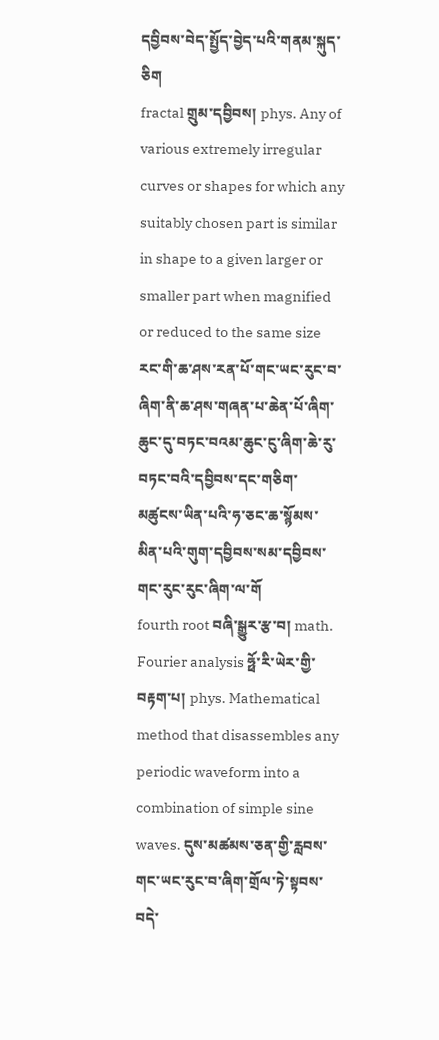དབྱིབས་བེད་སྤྱོད་བྱེད་པའི་གནམ་སྐུད་ཅིག
fractal གྲུམ་དབྱིབས། phys. Any of various extremely irregular curves or shapes for which any suitably chosen part is similar in shape to a given larger or smaller part when magnified or reduced to the same size རང་གི་ཆ་ཤས་རན་པོ་གང་ཡང་རུང་བ་ཞིག་ནི་ཆ་ཤས་གཞན་པ་ཆེན་པོ་ཞིག་ཆུང་དུ་བཏང་བའམ་ཆུང་ངུ་ཞིག་ཆེ་རུ་བཏང་བའི་དབྱིབས་དང་གཅིག་མཚུངས་ཡིན་པའི་ཧ་ཅང་ཆ་སྙོམས་མིན་པའི་གུག་དབྱིབས་སམ་དབྱིབས་གང་རུང་རུང་ཞིག་ལ་གོ
fourth root བཞི་སྒྱུར་རྩ་བ། math.
Fourier analysis ཧྥོ་རི་ཡེར་གྱི་བརྟག་པ། phys. Mathematical method that disassembles any periodic waveform into a combination of simple sine waves. དུས་མཚམས་ཅན་གྱི་རླབས་གང་ཡང་རུང་བ་ཞིག་གྲོལ་ཏེ་སྟབས་བདེ་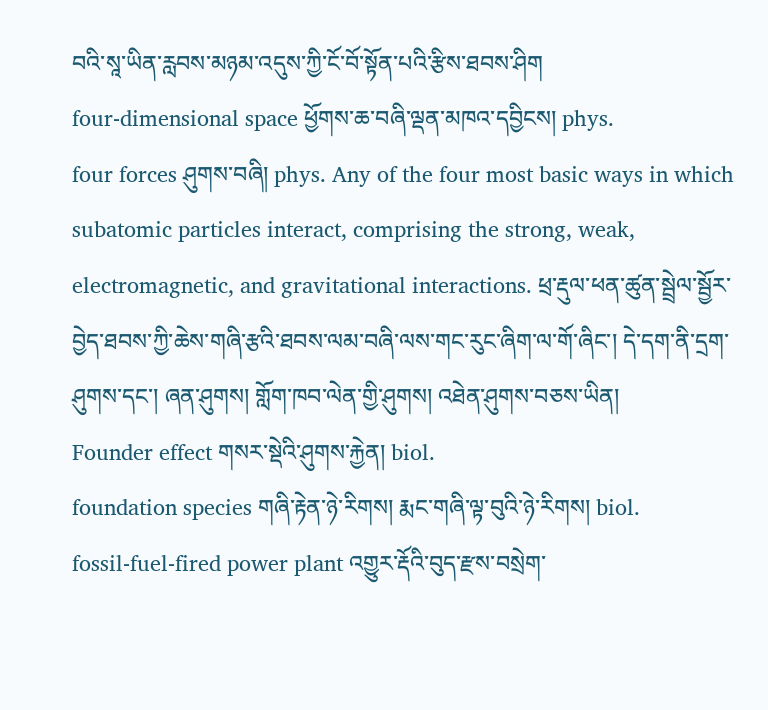བའི་སཱ་ཡིན་རླབས་མཉམ་འདུས་ཀྱི་ངོ་བོ་སྟོན་པའི་རྩིས་ཐབས་ཤིག
four-dimensional space ཕྱོགས་ཆ་བཞི་ལྡན་མཁའ་དབྱིངས། phys.
four forces ཤུགས་བཞི། phys. Any of the four most basic ways in which subatomic particles interact, comprising the strong, weak, electromagnetic, and gravitational interactions. ཕྲ་རྡུལ་ཕན་ཚུན་སྦྲེལ་སྦྱོར་བྱེད་ཐབས་ཀྱི་ཆེས་གཞི་རྩའི་ཐབས་ལམ་བཞི་ལས་གང་རུང་ཞིག་ལ་གོ་ཞིང་། དེ་དག་ནི་དྲག་ཤུགས་དང་། ཞན་ཤུགས། གློག་ཁབ་ལེན་གྱི་ཤུགས། འཐེན་ཤུགས་བཅས་ཡིན།
Founder effect གསར་སྡེའི་ཤུགས་རྐྱེན། biol.
foundation species གཞི་རྟེན་ཉེ་རིགས། རྨང་གཞི་ལྟ་བུའི་ཉེ་རིགས། biol.
fossil-fuel-fired power plant འགྱུར་རྡོའི་བུད་རྫས་བསྲེག་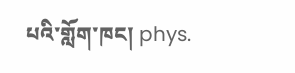པའི་གློག་ཁང། phys.